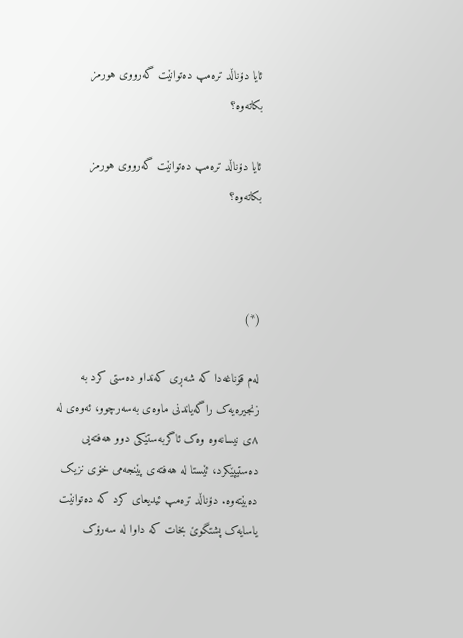ئایا دۆناڵد ترەمپ دەتوانێت گەرووی هورمز بکاتەوە؟

ئایا دۆناڵد ترەمپ دەتوانێت گەرووی هورمز بکاتەوە؟



(*)

لەم قۆناغەدا کە شەڕی کەنداو دەستی کرد بە زنجیرەیەک راگەیاندنی ماوەی بەسەرچوو، ئەوەی لە ٨ی نیسانەوە وەک ئاگربەستێکی دوو هەفتەیی دەستیپێکرد، ئێستا لە هەفتەی پێنجەمی خۆی نزیک دەبێتەوە. دۆناڵد ترەمپ ئیدیعای کرد کە دەتوانێت یاسایەک پشتگوێ بخات کە داوا لە سەرۆک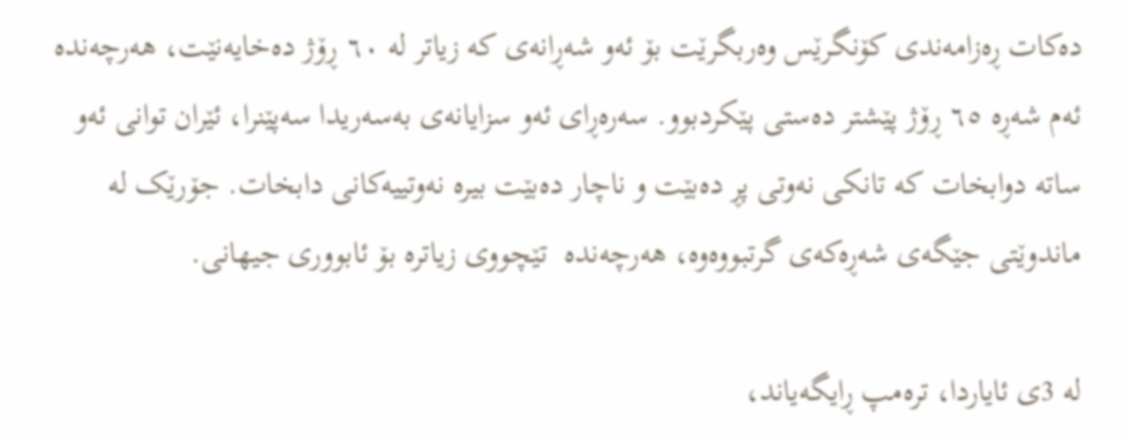دەکات ڕەزامەندی کۆنگرێس وەربگرێت بۆ ئەو شەڕانەی کە زیاتر لە ٦٠ ڕۆژ دەخایەنێت، هەرچەندە ئەم شەڕە ٦٥ ڕۆژ پێشتر دەستی پێکردبوو. سەرەڕای ئەو سزایانەی بەسەریدا سەپێنرا، ئێران توانی ئەو ساتە دوابخات کە تانکی نەوتی پڕ دەبێت و ناچار دەبێت بیرە نەوتییەکانی دابخات. جۆرێک لە ماندوێتی جێگەی شەڕەکەی گرتبووەوە، هەرچەندە  تێچووی زیاترە بۆ ئابووری جیهانی.

لە 3ی ئایاردا، ترەمپ ڕایگەیاند،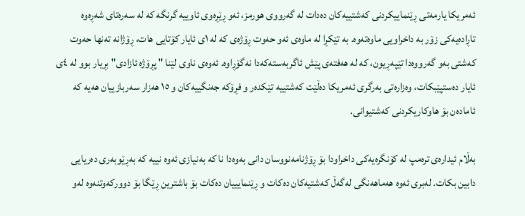ئەمریکا یارمەتی ڕێنماییکردنی کەشتییەکان دەدات لە گەرووی هورمز، ئەو ڕێڕەوی ئاوییە گرنگە کە لە سەرەتای شەڕەوە تاڕادەیەکی زۆر بە داخراویی ماوەتەوە. بە تێکڕا لە ماوەی ئەو حەوت ڕۆژەی کە لە ١ی ئایار کۆتایی هات، ڕۆژانە تەنها حەوت کەشتی بەو گەرووەدا تێپەڕیون، کە لە هەفتەی پێش ئاگربەستەکەدا نەگۆڕاوە. ئەوەی ناوی لێنا " پڕۆژە ئازادی" بڕیار بوو لە ٤ی ئایار دەستپێبکات، وەزارەتی بەرگری ئەمریکا دەڵێت کەشتییە تێکدەر و فڕۆکە جەنگییەکان و ١٥ هەزار سەربازییان هەیە کە ئامادەن بۆ هاوکاریکردنی کەشتیوانی.

بەڵام ئیدارەی ترەمپ لە کۆنگرەیەکی داخراودا بۆ ڕۆژنامەنووسان دانی بەوەدا نا کە بەنیازی ئەوە نییە کە بەڕێوبەری دەریایی دابین بکات. لەبری ئەوە هەماهەنگی لەگەڵ کەشتیەکان دەکات و ڕێنمایییان دەکات بۆ باشترین ڕێگا بۆ دوورکەوتنەوە لەو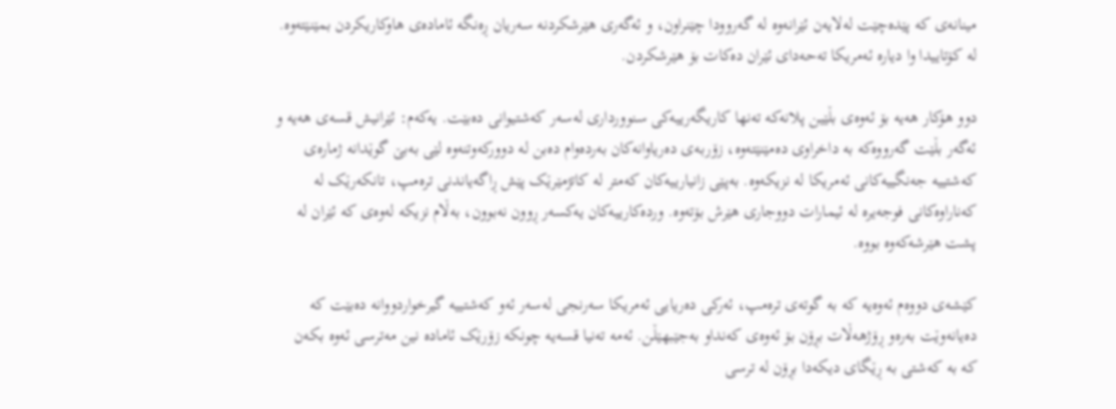مینانەی کە پێدەچێت لەلایەن ئێرانەوە لە گەروودا چێنراون، و ئەگەری هێرشکردنە سەریان ڕەنگە ئامادەی هاوکاریکردن بمێنێتەوە. لە کۆتاییدا وا دیارە ئەمریکا تەحەدای ئێران دەکات بۆ هێرشکردن.

دوو هۆکار هەیە بۆ ئەوەی بڵێین پلانەکە تەنها کاریگەرییەکی سنوورداری لەسەر کەشتیوانی دەبێت. یەکەم: ئێرانیش قسەی هەیە و ئەگەر بڵێت گەرووەکە بە داخراوی دەمێنێتەوە، زۆربەی دەریاوانەکان بەردەوام دەبن لە دوورکەوتنەوە لێی بەبێ گوێدانە ژمارەی کەشتییە جەنگییەکانی ئەمریکا لە نزیکەوە. بەپێی زانیارییەکان کەمتر لە کاتژمێرێک پێش ڕاگەیاندنی ترەمپ، تانکەرێک لە کەناراوەکانی فوجەیرە لە ئیمارات دووجاری هێرش بۆتەوە. وردەکارییەکان یەکسەر ڕوون نەبوون، بەڵام نزیکە لەوەی کە ئێران لە پشت هێرشەکەوە بووە.

کێشەی دووەم ئەوەیە کە بە گوتەی ترەمپ، ئەرکی دەریایی ئەمریکا سەرنجی لەسەر ئەو کەشتییە گیرخواردووانە دەبێت کە دەیانەوێت بەرەو ڕۆژهەڵات بڕۆن بۆ ئەوەی کەنداو بەجێبهێڵن. ئەمە تەنیا قسەیە چونکە زۆرێک ئامادە نین مەترسی ئەوە بکەن کە بە کەشتی بە ڕێگای دیکەدا بڕۆن لە ترسی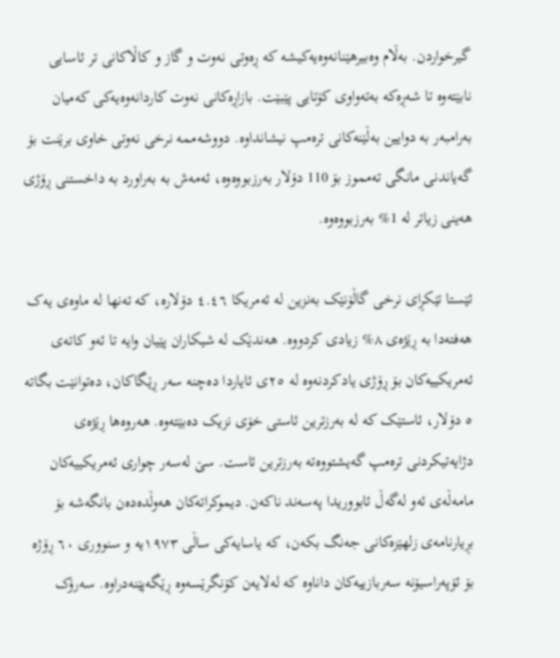گیرخواردن. بەڵام وەبیرهێنانەوەیەکیشە کە ڕەوتی نەوت و گاز و کاڵاکانی تر ئاسایی نابێتەوە تا شەڕەکە بەتەواوی کۆتایی پێبێت. بازاڕەکانی نەوت کاردانەوەیەکی کەمیان بەرامبەر بە دوایین بەڵێنەکانی ترەمپ نیشانداوە. دووشەممە نرخی نەوتی خاوی برێنت بۆ گەیاندنی مانگی تەمموز بۆ 110 دۆلار بەرزبووەوە، ئەمەش بە بەراورد بە داخستنی ڕۆژی هەینی زیاتر لە 1% بەرزبووەوە.

ئێستا تێکڕای نرخی گاڵۆنێک بەنزین لە ئەمریکا ٤.٤٦ دۆلارە، کە تەنها لە ماوەی یەک هەفتەدا بە ڕێژەی ٨% زیادی کردووە. هەندێک لە شیکاران پێیان وایە تا ئەو کاتەی ئەمریکییەکان بۆ ڕۆژی یادکردنەوە لە ٢٥ی ئایاردا دەچنە سەر ڕێگاکان، دەتوانێت بگاتە ٥ دۆلار، ئاستێک کە لە بەرزترین ئاستی خۆی نزیک دەبێتەوە. هەروەها ڕێژەی دژایەتیکردنی ترەمپ گەیشتووەتە بەرزترین ئاست. سێ لەسەر چواری ئەمریکییەکان مامەڵەی ئەو لەگەڵ ئابووریدا پەسەند ناکەن. دیموکراتەکان هەوڵدەدەن بانگەشە بۆ بڕیارنامەی زلهێزەکانی جەنگ بکەن، کە یاسایەکی ساڵی ١٩٧٣یە و سنووری ٦٠ ڕۆژە بۆ ئۆپەراسیۆنە سەربازییەکان داناوە کە لەلایەن کۆنگرێسەوە ڕێگەپێنەدراوە. سەرۆک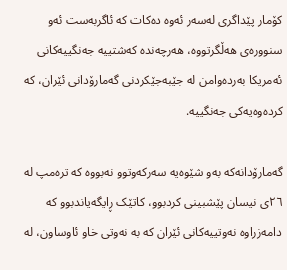کۆمار پێداگری لەسەر ئەوە دەکات کە ئاگربەست ئەو سنوورەی هەڵگرتووە، هەرچەندە کەشتییە جەنگییەکانی ئەمریکا بەردەوامن لە جێبەجێکردنی گەمارۆدانی ئێران، کە کردەوەیەکی جەنگییە.

گەمارۆدانەکە بەو شێوەیە سەرکەوتوو نەبووە کە ترەمپ لە ٢٦ی نیسان پێشبینی کردبوو، کاتێک ڕایگەیاندبوو کە دامەزراوە نەوتییەکانی ئێران کە بە نەوتی خاو ئاوساون، لە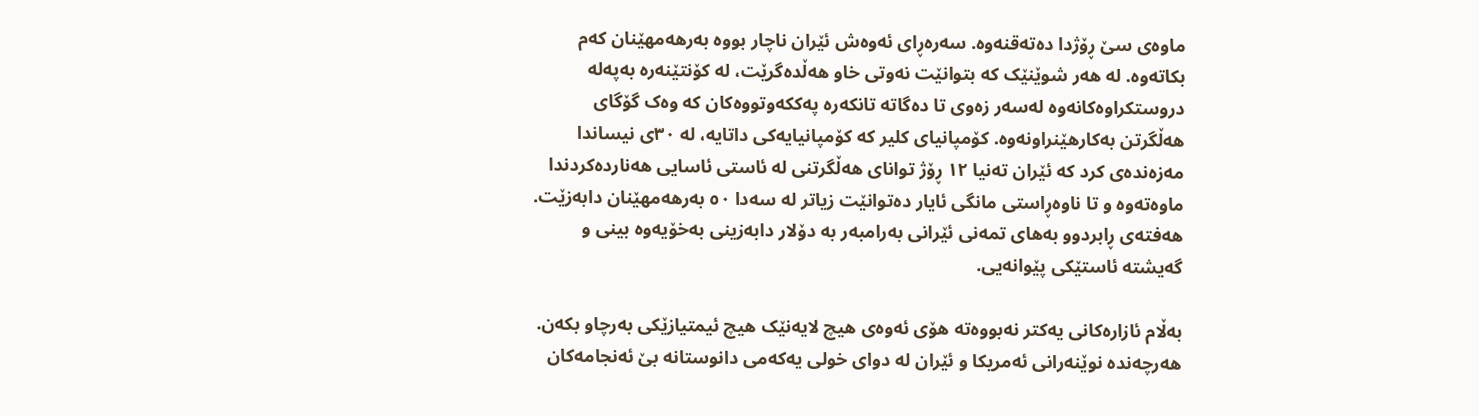ماوەی سێ ڕۆژدا دەتەقنەوە. سەرەڕای ئەوەش ئێران ناچار بووە بەرهەمهێنان کەم بکاتەوە. لە هەر شوێنێک کە بتوانێت نەوتی خاو هەڵدەگرێت، لە کۆنتێنەرە بەپەلە دروستکراوەکانەوە لەسەر زەوی تا دەگاتە تانکەرە پەککەوتووەکان کە وەک گۆگای هەڵگرتن بەکارهێنراونەوە. کۆمپانیای کلیر کە کۆمپانیایەکی داتایە، لە ٣٠ی نیساندا مەزەندەی کرد کە ئێران تەنیا ١٢ ڕۆژ توانای هەڵگرتنی لە ئاستی ئاسایی هەناردەکردندا ماوەتەوە و تا ناوەڕاستی مانگی ئایار دەتوانێت زیاتر لە سەدا ٥٠ بەرهەمهێنان دابەزێت. هەفتەی ڕابردوو بەهای تمەنی ئێرانی بەرامبەر بە دۆلار دابەزینی بەخۆیەوە بینی و گەیشتە ئاستێکی پێوانەیی.

بەڵام ئازارەکانی یەکتر نەبووەتە هۆی ئەوەی هیچ لایەنێک هیچ ئیمتیازێکی بەرچاو بکەن. هەرچەندە نوێنەرانی ئەمریکا و ئێران لە دوای خولی یەکەمی دانوستانە بێ ئەنجامەکان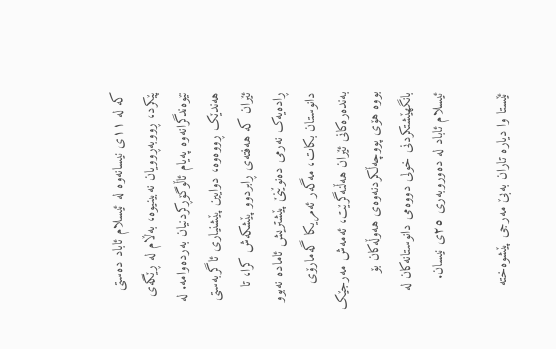کە لە ١١ی نیسانەوە لە ئیسلام ئاباد دەستی پێکرد، ڕووبەڕوویان نەبینیوە، بەڵام لە ڕێگەی نێوەندگرانەوە پەیام ئاڵوگۆڕکردنیان بەردەوامە. لە هەندێک ڕووەوە، دوایین پێشنیاری ئاگربەستی ئێران کە هەفتەی ڕابردوو پێشکەش کرا، تا ڕادەیەک نەرمی دەنوێنێ پێشتریش ئامادە نەبوو دانوستان بکات، مەگەر ئەمریکا گەمارۆی بەندەرەکانی ئێران هەڵنەگرێت، ئەمەش مەرجێک بووە هۆی پووچەڵکردنەوەی هەوڵەکان بۆ بانگهێشتکردنی خولی دووەمی دانوستانەکان لە ئیسلام ئاباد لە دەوروبەری ٢٥ی نیسان.

ئێستا وا دیارە تاران بەبێ مەرجی پێشوەختە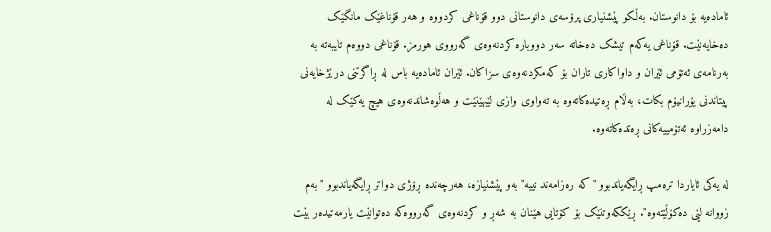ئامادەیە بۆ دانوستان. بەڵکو پێشنیاری پرۆسەی دانوستانی دوو قۆناغی کردووە و هەر قۆناغێک مانگێک دەخایەنێت. قۆناغی یەکەم تیشک دەخاتە سەر دووبارە کردنەوەی گەرووی هورمز. قۆناغی دووەم تایبەتە بە بەرنامەی ئەتۆمی ئێران و داواکاری تاران بۆ کەمکردنەوەی سزاکان. ئێران ئامادەیە باس لە ڕاگرتنی درێژخایەنی پیتاندنی یۆرانیۆم بکات، بەڵام ڕەتیدەکاتەوە بە تەواوی وازی لێبهێنێت و هەڵوەشاندنەوەی هیچ یەکێک لە دامەزراوە ئەتۆمییەکانی ڕەتدەکاتەوە.

لە یەکی ئایاردا ترەمپ ڕایگەیاندبوو "کە رەزامەند نییە" بەو پێشنیازە، هەرچەندە ڕۆژی دواتر ڕایگەیاندبوو "بەم زووانە لێی دەکۆڵێتەوە". ڕێککەوتنێک بۆ کۆتایی هێنان بە شەڕ و کردنەوەی گەرووەکە دەتوانێت یارمەتیدەر بێت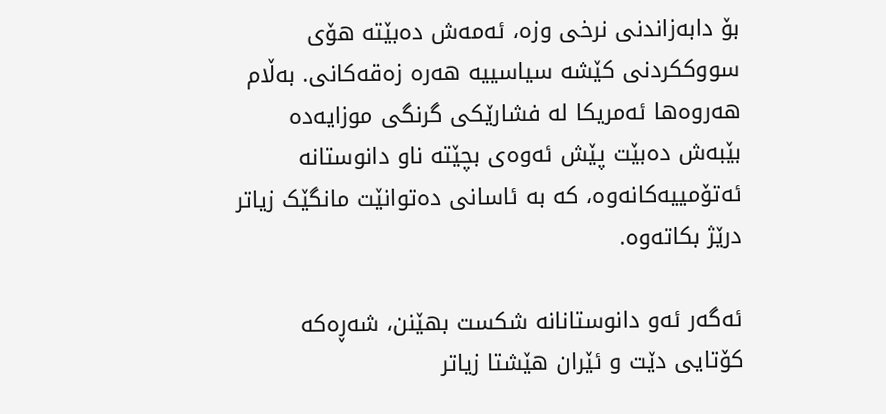بۆ دابەزاندنی نرخی وزە، ئەمەش دەبێتە هۆی سووککردنی کێشە سیاسییە هەرە زەقەکانی. بەڵام هەروەها ئەمریکا لە فشارێکی گرنگی موزایەدە بێبەش دەبێت پێش ئەوەی بچێتە ناو دانوستانە ئەتۆمییەکانەوە، کە بە ئاسانی دەتوانێت مانگێک زیاتر درێژ بکاتەوە.

ئەگەر ئەو دانوستانانە شکست بهێنن، شەڕەکە کۆتایی دێت و ئێران هێشتا زیاتر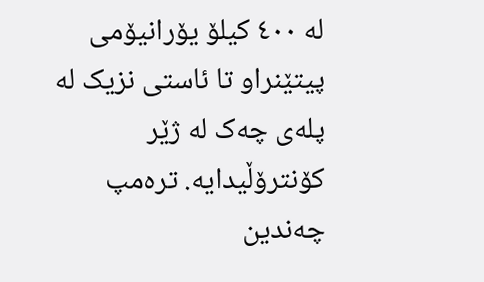لە ٤٠٠ کیلۆ یۆرانیۆمی پیتێنراو تا ئاستی نزیک لە پلەی چەک لە ژێر کۆنترۆڵیدایە. ترەمپ چەندین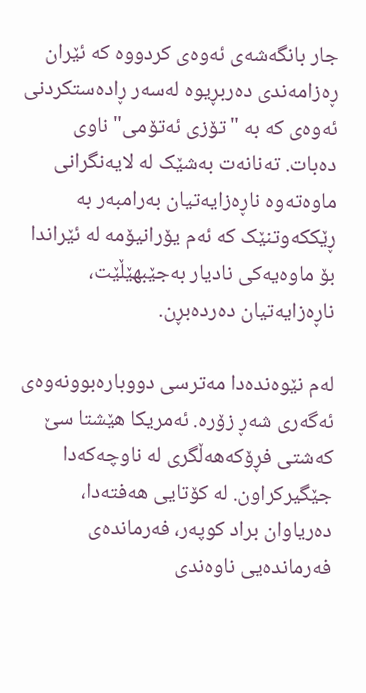جار بانگەشەی ئەوەی کردووە کە ئێران ڕەزامەندی دەربڕیوە لەسەر ڕادەستکردنی ئەوەی کە بە "تۆزی ئەتۆمی" ناوی دەبات. تەنانەت بەشێک لە لایەنگرانی ماوەتەوە ناڕەزایەتیان بەرامبەر بە ڕێککەوتنێک کە ئەم یۆرانیۆمە لە ئێراندا بۆ ماوەیەکی نادیار بەجێبهێڵێت، ناڕەزایەتیان دەردەبڕن.

لەم نێوەندەدا مەترسی دووبارەبوونەوەی ئەگەری شەڕ زۆرە. ئەمریکا هێشتا سێ کەشتی فڕۆکەهەڵگری لە ناوچەکەدا جێگیرکراون. لە کۆتایی هەفتەدا، دەریاوان براد کوپەر، فەرماندەی فەرماندەیی ناوەندی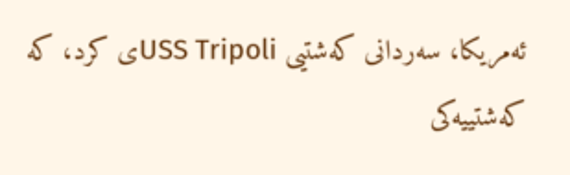ئەمریکا، سەردانی کەشتیی USS Tripoliی کرد، کە کەشتییەکی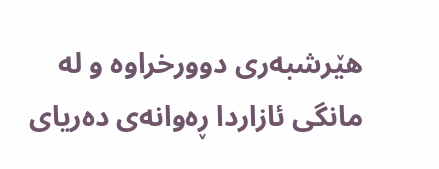هێرشبەری دوورخراوە و لە مانگی ئازاردا ڕەوانەی دەریای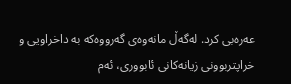عەرەبی کرد. لەگەڵ مانەوەی گەرووەکە بە داخراویی و خراپتربوونی زیانەکانی ئابووری، ئەم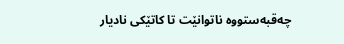چەقبەستووە ناتوانێت تا کاتێکی نادیار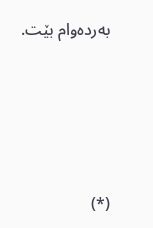بەردەوام بێت.





(*)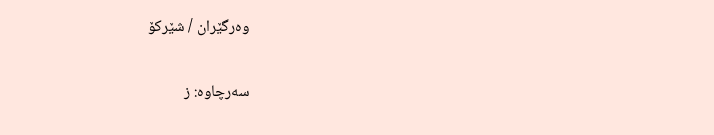وەرگێران / شێرکۆ

سەرچاوە: ز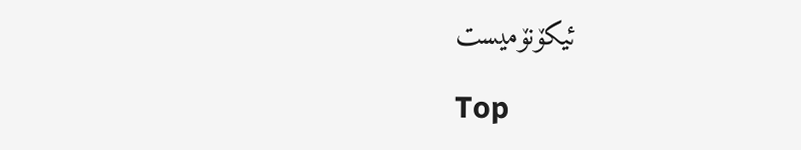ئیکۆنۆمیست

Top